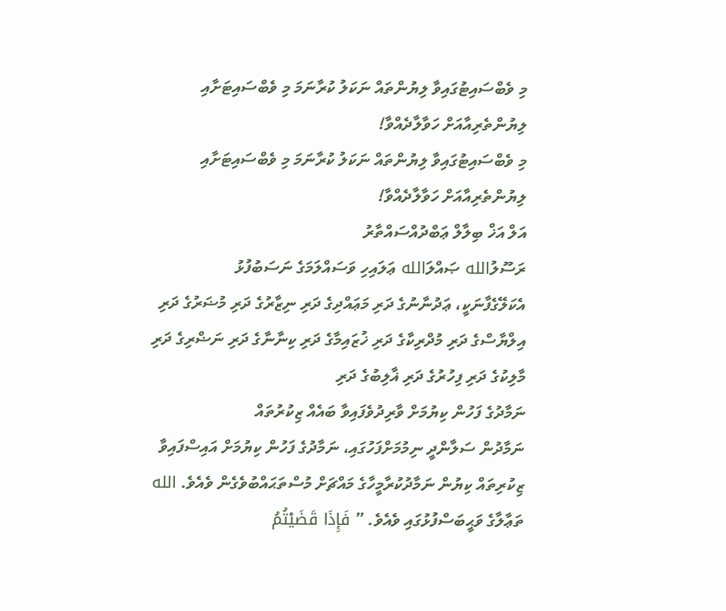މި ވެބްސައިޓުގައިވާ ލިޔުންތައް ނަކަލު ކުރާނަމަ މި ވެބްސައިޓަށާއި ލިޔުންތެރިއާއަށް ހަވާލާދެއްވާ!
މި ވެބްސައިޓުގައިވާ ލިޔުންތައް ނަކަލު ކުރާނަމަ މި ވެބްސައިޓަށާއި ލިޔުންތެރިއާއަށް ހަވާލާދެއްވާ!
އަލް އަޚް ބިލާލް ޢަބްދުއްސައްތާރު
ރަސޫލުالله ޞައްލަالله ޢަލައިހި ވަސައްލަމަގެ ނަސަބުފުޅު
އެކަލޭގެފާނަކީ، ޢަދުނާނުގެ ދަރި މަޢައްދިގެ ދަރި ނިޒާރުގެ ދަރި މުޟަރުގެ ދަރި އިލްޔާސްގެ ދަރި މުދްރިކާގެ ދަރި ޚުޒައިމާގެ ދަރި ކިނާނާގެ ދަރި ނަޟްރިގެ ދަރި މާލިކުގެ ދަރި ފިހުރުގެ ދަރި ޣާލިބުގެ ދަރި
ނަމާދުގެ ފަހުން ކިޔުމަށް ވާރިދުވެފައިވާ ބައެއް ޒިކުރުތައް
ނަމާދުން ސަލާންދީ ނިމުމަށްފަހުގައި، ނަމާދުގެ ފަހުން ކިޔުމަށް އައިސްފައިވާ ޒިކުރިތައް ކިޔުން ނަމާދުކުރާމީހާގެ މައްޗަށް މުސްތަޙައްބުވެގެން ވެއެވެ. الله ތަޢާލާގެ ވަޙީބަސްފުޅުގައި ވެއެވެ. ” فَإِذَا قَضَيْتُمُ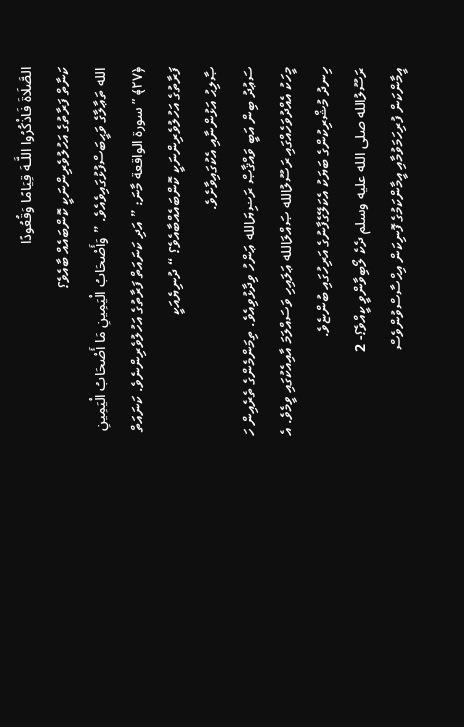الصَّلَاةَ فَاذْكُرُ‌وا اللَّـهَ قِيَامًا وَقُعُودًا
ކަނާތް ފަރާތުގެ އަހުލުވެރިންނަކީ ކޮންބައެއް ބާއެވެ؟
الله ތަޢާލާގެ ވަޙީބަސްފުޅުގައިވެއެވެ. ” وَأَصْحَابُ الْيَمِينِ مَا أَصْحَابُ الْيَمِينِ ﴿٢٧﴾ ” سورة الواقعة މާނަ: ” އަދި ކަނައަތް ފަރާތުގެ އަހުލުވެރިންނެވެ. ކަނައަތް ފަރާތުގެ އަހުލުވެރިންނަކީ ކޮންބައެއްބާއެވެ؟ “ ދުނިޔެއަކީ
ޞާލިޙު އަޅުންނާއި އެކުގައިވާށެވެ.
ސަޢުދު ބިން އަބީ ވައްޤާޞް ރަޟިޔަالله ޢަންހު ވިދާޅުވިއެވެ. ތިމަންމެންގެ ތެރެއިން ހަ މީހަކު އެއްދުވަހެއްގައި ރަސޫލުالله ޞައްލަالله ޢަލައިހި ވަސައްލަމަ އާއިއެކުގައި ވީމެވެ. އެ ހިނދު މުޝްރިކުންގެ ބަޔަކު އެކަލޭގެފާނުގެ އަރިހުގައި ބުންޏެވެ.
ރަސޫލުالله صلى الله عليه وسلم ދެކެ ލޯބިވާންވީ ކީއްވެ؟- 2
އީމާންކަން ފުރިހަމަވުމާއި އީމާންކަމުގެ ފޮނިކަން އިޙްސާސްވުންވެސް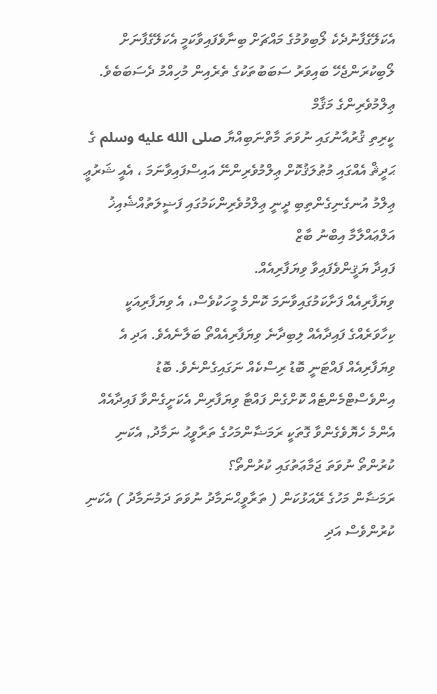އެކަލޭގެފާނުދެކެ ލޯބިވުމުގެ މައްޗަށް ބިނާވެފައިވާކަމީ އެކަލޭގެފާނަށް ލޯބިކުރަންޖެހޭ ބައިވަރު ސަބަބުތަކުގެ ތެރެއިން މުހިއްމު ދެސަބަބެވެ.
ޢިލްމުވެރިންގެ މަޤާމް
ކީރިތި ޤުރުއާނުގައި ނުވަތަ މާތްނަބިއްޔާ صلى الله عليه وسلم ގެ ޙަދީޘް އެއްގައި މުޠުލަޤުކޮށް ޢިލްމުވެރިންނޭ އައިސްފައިވާނަމަ ، އެއީ ޝަރުޢީ ޢިލްމު އުނގެނިގެންތިބި ދީނީ ޢިލްމުވެރިންކަމުގައި ފަޟީލަތުއްޝެއިޚު އަލްޢައްލާމާ އިބްނު ބާޒް
ފައިދާ ޔަޤީންވެފައިވާ ވިޔަފާރިއެއް.
ވިޔަފާރިއެއް ފަށާކަމުގައިވާނަމަ ކޮންމެ މީހަކުވެސް، އެ ވިޔަފާރިއަކީ ކިހާވަރެއްގެ ފައިދާއެއް ލިބިދާނެ ވިޔަފާރިއެއްތޯ ބަލާނެއެވެ. އަދި އެ ވިޔަފާރިއެއް ފައްޓަނީ ބޮޑު ރިސްކެއް ނަގައިގެންނެވެ. ބޮޑު އިންވެސްޓްމެންޓެއް ކޮށްގެން ފައްޓާ ވިޔަފާރިން އެކަށީގެންވާ ފައިދާއެއް
އެންމެ ހެޔޮވެގެންވާ ގޮތަކީ ރަމަޟާންމަހުގެ ތަރާވީޙު ނަމާދު, އެކަނި ކުރުންތޯ ނުވަތަ ޖަމާޢަތުގައި ކުރުންތޯ؟
ރަމަޟާން މަހުގެ ރޭއަޅުކަން ( ތަރާވީޙްނަމާދު ނުވަތަ ދަމުނަމާދު ) އެކަނި ކުރުންވެސް އަދި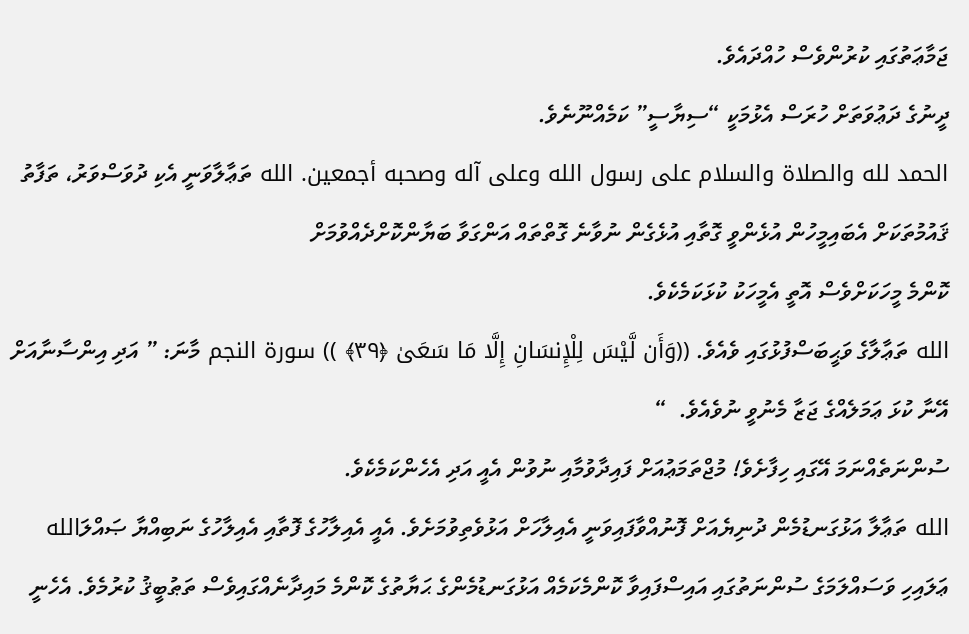ޖަމާޢަތުގައި ކުރުންވެސް ހުއްދައެވެ.
ދީނުގެ ދަޢުވަތަށް ހުރަސް އެޅުމަކީ “ސިޔާސީ” ކަމެއްނޫނެވެ.
الحمد لله والصلاة والسلام على رسول الله وعلى آله وصحبه أجمعين. الله ތަޢާލާވަނީ އެކި ދުވަސްވަރު، ތަފާތު ޤައުމުތަކަށް އެބައިމީހުން އުޅެންވީ ގޮތާއި އުޅެގެން ނުވާނެ ގޮތްތައް އަންގަވާ ބަޔާންކޮށްދެއްވުމަށް
ކޮންމެ މީހަކަށްވެސް އޮތީ އެމީހަކު ކުޅަކަމެކެވެ.
الله ތަޢާލާގެ ވަޙީބަސްފުޅުގައި ވެއެވެ. ((وَأَن لَّيْسَ لِلْإِنسَانِ إِلَّا مَا سَعَىٰ ﴿٣٩﴾ )) سورة النجم މާނަ: ” އަދި އިންސާނާއަށް އޭނާ ކުޅަ ޢަމަލެއްގެ ޖަޒާ މެނުވީ ނުވެއެވެ.  “
ސުންނަތެއްނަމަ އޭގައި ހިފާށެވެ! މުޖްތަމަޢުއަށް ފައިދާވުމާއި ނުވުން އެއީ އަދި އެހެންކަމެކެވެ.
الله ތަޢާލާ އަޅުގަނޑުމެން ދުނިޔެއަށް ފޮނުއްވާފައިވަނީ އެއިލާހަށް އަޅުވެތިވުމަށެވެ. އެއީ އެއިލާހުގެ ފޮތާއި އެއިލާހުގެ ނަބިއްޔާ ޞައްލަالله ޢަލައިހި ވަސައްލަމަގެ ސުންނަތުގައި އައިސްފައިވާ ކޮންމެކަމެއް އަޅުގަނޑުމެންގެ ޙަޔާތުގެ ކޮންމެ މައިދާނެއްގައިވެސް ތަޠުބީޤު ކުރުމެވެ. އެހެނީ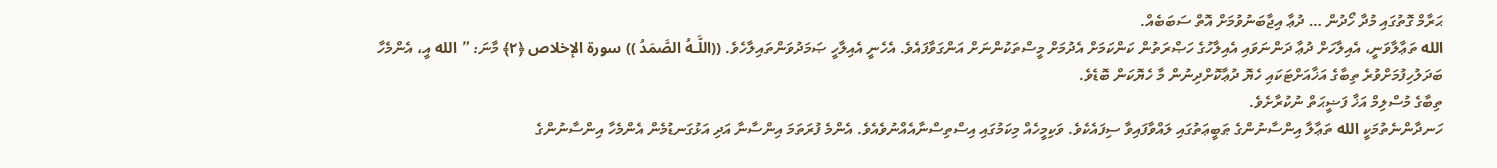ޙަރާމް ގޮތުގައި މުދާ ހޯދުން … ދުޢާ އިޖާބަނުވުމަށް އޮތް ސަބަބެއް.
الله ތަޢާލާވަނީ، އެއިލާހަށް ދުޢާ ދަންނަވައި އެއިލާހުގެ ހަޞްރަތުން ކަންކަމަށް އެދުމަށް މީސްތަކުންނަށް އަންގަވާފައެވެ. އެހެނީ އެއިލާހީ ޞަމަދުވަންތައިލާހެވެ. ((اللَّـهُ الصَّمَدُ )) سورة الإخلاص ﴿٢﴾ މާނަ: ” الله އީ، އެންމެހާ
ބަދަލުހިފުމަށްވުރެ ތިބާގެ އަޚާއަށްޓަކައި ހެޔޮ ދުޢާކޮށްދިނުން މާ ހެޔޮކަން ބޮޑެވެ.
ތިބާގެ މުސްލިމް އަޚާ ފަޟީޙަތް ނުކުރާށެވެ.
ހަނދާންނެތުމަކީ الله ތަޢާލާ އިންސާނުންގެ ޠަބީޢަތުގައި ލައްވާފައިވާ ސިފައެކެވެ. ވަކިމީހެއް މިކަމުގައި އިސްތިސްނާއެއްނުވެއެވެ. އެންމެ ފުރަތަމަ އިންސާނާ އަދި އަޅުގަނޑުމެން އެންމެހާ އިންސާނުންގެ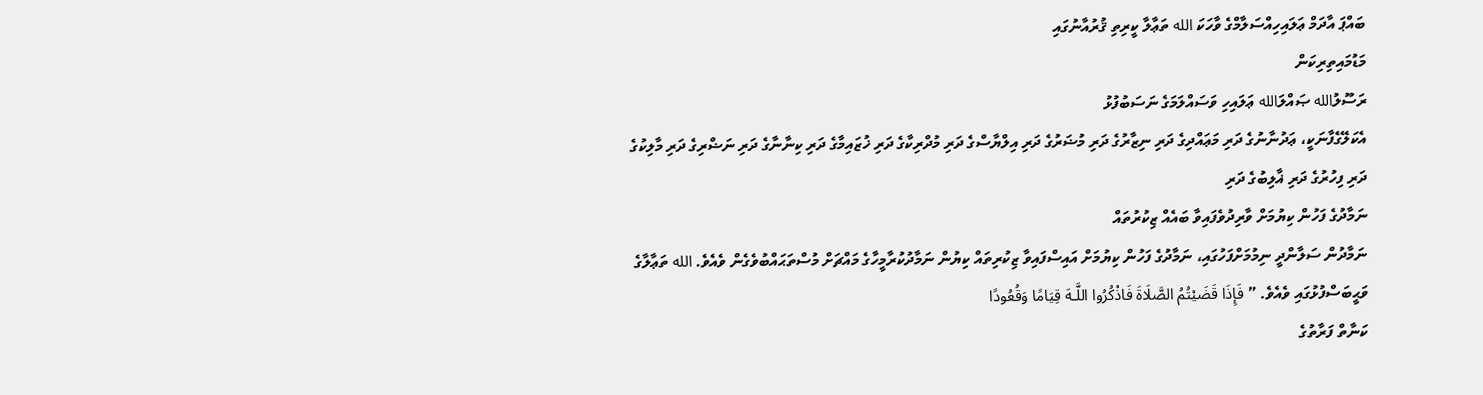ބައްޕަ އާދަމް ޢަލައިހިއްސަލާމްގެ ވާހަކަ الله ތަޢާލާ ކީރިތި ޤުރުއާނުގައި
މަޑުމައިތިރިކަން
ރަސޫލުالله ޞައްލަالله ޢަލައިހި ވަސައްލަމަގެ ނަސަބުފުޅު
އެކަލޭގެފާނަކީ، ޢަދުނާނުގެ ދަރި މަޢައްދިގެ ދަރި ނިޒާރުގެ ދަރި މުޟަރުގެ ދަރި އިލްޔާސްގެ ދަރި މުދްރިކާގެ ދަރި ޚުޒައިމާގެ ދަރި ކިނާނާގެ ދަރި ނަޟްރިގެ ދަރި މާލިކުގެ ދަރި ފިހުރުގެ ދަރި ޣާލިބުގެ ދަރި
ނަމާދުގެ ފަހުން ކިޔުމަށް ވާރިދުވެފައިވާ ބައެއް ޒިކުރުތައް
ނަމާދުން ސަލާންދީ ނިމުމަށްފަހުގައި، ނަމާދުގެ ފަހުން ކިޔުމަށް އައިސްފައިވާ ޒިކުރިތައް ކިޔުން ނަމާދުކުރާމީހާގެ މައްޗަށް މުސްތަޙައްބުވެގެން ވެއެވެ. الله ތަޢާލާގެ ވަޙީބަސްފުޅުގައި ވެއެވެ. ” فَإِذَا قَضَيْتُمُ الصَّلَاةَ فَاذْكُرُ‌وا اللَّـهَ قِيَامًا وَقُعُودًا
ކަނާތް ފަރާތުގެ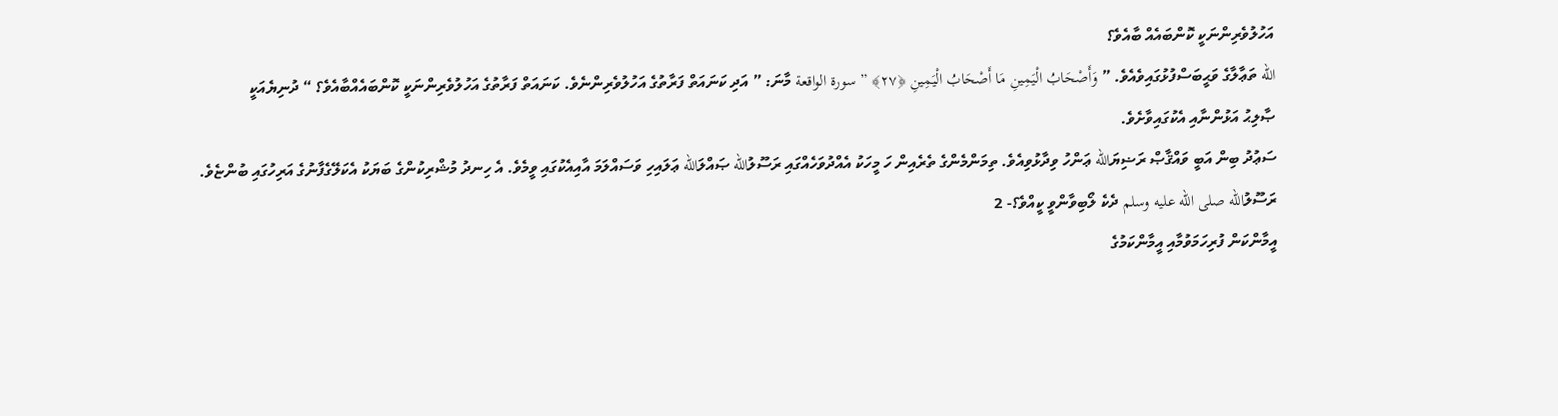އަހުލުވެރިންނަކީ ކޮންބައެއް ބާއެވެ؟
الله ތަޢާލާގެ ވަޙީބަސްފުޅުގައިވެއެވެ. ” وَأَصْحَابُ الْيَمِينِ مَا أَصْحَابُ الْيَمِينِ ﴿٢٧﴾ ” سورة الواقعة މާނަ: ” އަދި ކަނައަތް ފަރާތުގެ އަހުލުވެރިންނެވެ. ކަނައަތް ފަރާތުގެ އަހުލުވެރިންނަކީ ކޮންބައެއްބާއެވެ؟ “ ދުނިޔެއަކީ
ޞާލިޙު އަޅުންނާއި އެކުގައިވާށެވެ.
ސަޢުދު ބިން އަބީ ވައްޤާޞް ރަޟިޔަالله ޢަންހު ވިދާޅުވިއެވެ. ތިމަންމެންގެ ތެރެއިން ހަ މީހަކު އެއްދުވަހެއްގައި ރަސޫލުالله ޞައްލަالله ޢަލައިހި ވަސައްލަމަ އާއިއެކުގައި ވީމެވެ. އެ ހިނދު މުޝްރިކުންގެ ބަޔަކު އެކަލޭގެފާނުގެ އަރިހުގައި ބުންޏެވެ.
ރަސޫލުالله صلى الله عليه وسلم ދެކެ ލޯބިވާންވީ ކީއްވެ؟- 2
އީމާންކަން ފުރިހަމަވުމާއި އީމާންކަމުގެ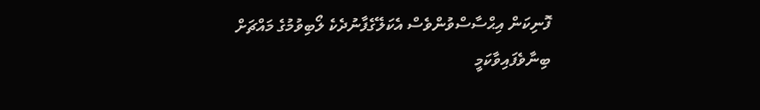ފޮނިކަން އިޙްސާސްވުންވެސް އެކަލޭގެފާނުދެކެ ލޯބިވުމުގެ މައްޗަށް ބިނާވެފައިވާކަމީ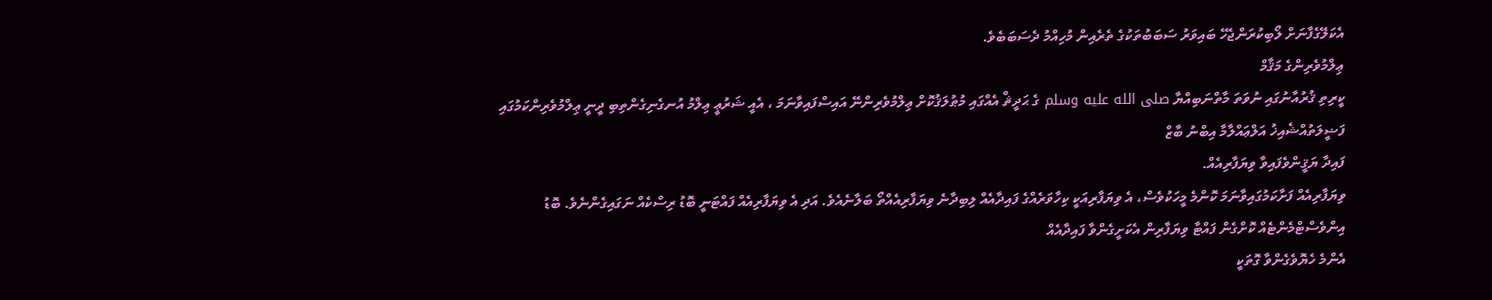އެކަލޭގެފާނަށް ލޯބިކުރަންޖެހޭ ބައިވަރު ސަބަބުތަކުގެ ތެރެއިން މުހިއްމު ދެސަބަބެވެ.
ޢިލްމުވެރިންގެ މަޤާމް
ކީރިތި ޤުރުއާނުގައި ނުވަތަ މާތްނަބިއްޔާ صلى الله عليه وسلم ގެ ޙަދީޘް އެއްގައި މުޠުލަޤުކޮށް ޢިލްމުވެރިންނޭ އައިސްފައިވާނަމަ ، އެއީ ޝަރުޢީ ޢިލްމު އުނގެނިގެންތިބި ދީނީ ޢިލްމުވެރިންކަމުގައި ފަޟީލަތުއްޝެއިޚު އަލްޢައްލާމާ އިބްނު ބާޒް
ފައިދާ ޔަޤީންވެފައިވާ ވިޔަފާރިއެއް.
ވިޔަފާރިއެއް ފަށާކަމުގައިވާނަމަ ކޮންމެ މީހަކުވެސް، އެ ވިޔަފާރިއަކީ ކިހާވަރެއްގެ ފައިދާއެއް ލިބިދާނެ ވިޔަފާރިއެއްތޯ ބަލާނެއެވެ. އަދި އެ ވިޔަފާރިއެއް ފައްޓަނީ ބޮޑު ރިސްކެއް ނަގައިގެންނެވެ. ބޮޑު އިންވެސްޓްމެންޓެއް ކޮށްގެން ފައްޓާ ވިޔަފާރިން އެކަށީގެންވާ ފައިދާއެއް
އެންމެ ހެޔޮވެގެންވާ ގޮތަކީ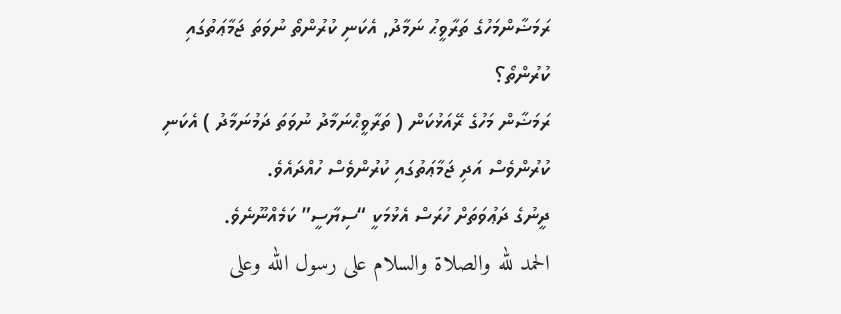ރަމަޟާންމަހުގެ ތަރާވީޙު ނަމާދު, އެކަނި ކުރުންތޯ ނުވަތަ ޖަމާޢަތުގައި ކުރުންތޯ؟
ރަމަޟާން މަހުގެ ރޭއަޅުކަން ( ތަރާވީޙްނަމާދު ނުވަތަ ދަމުނަމާދު ) އެކަނި ކުރުންވެސް އަދި ޖަމާޢަތުގައި ކުރުންވެސް ހުއްދައެވެ.
ދީނުގެ ދަޢުވަތަށް ހުރަސް އެޅުމަކީ “ސިޔާސީ” ކަމެއްނޫނެވެ.
الحمد لله والصلاة والسلام على رسول الله وعلى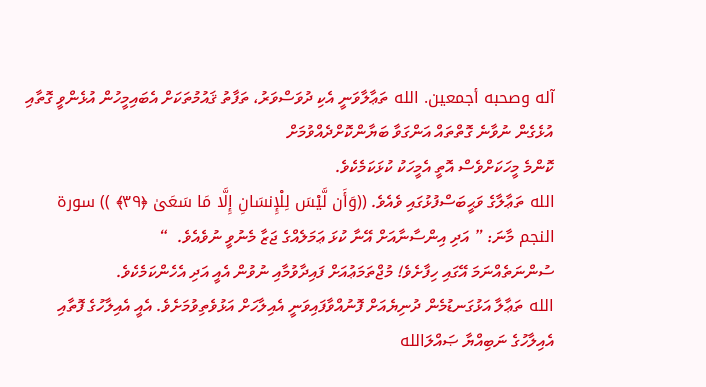آله وصحبه أجمعين. الله ތަޢާލާވަނީ އެކި ދުވަސްވަރު، ތަފާތު ޤައުމުތަކަށް އެބައިމީހުން އުޅެންވީ ގޮތާއި އުޅެގެން ނުވާނެ ގޮތްތައް އަންގަވާ ބަޔާންކޮށްދެއްވުމަށް
ކޮންމެ މީހަކަށްވެސް އޮތީ އެމީހަކު ކުޅަކަމެކެވެ.
الله ތަޢާލާގެ ވަޙީބަސްފުޅުގައި ވެއެވެ. ((وَأَن لَّيْسَ لِلْإِنسَانِ إِلَّا مَا سَعَىٰ ﴿٣٩﴾ )) سورة النجم މާނަ: ” އަދި އިންސާނާއަށް އޭނާ ކުޅަ ޢަމަލެއްގެ ޖަޒާ މެނުވީ ނުވެއެވެ.  “
ސުންނަތެއްނަމަ އޭގައި ހިފާށެވެ! މުޖްތަމަޢުއަށް ފައިދާވުމާއި ނުވުން އެއީ އަދި އެހެންކަމެކެވެ.
الله ތަޢާލާ އަޅުގަނޑުމެން ދުނިޔެއަށް ފޮނުއްވާފައިވަނީ އެއިލާހަށް އަޅުވެތިވުމަށެވެ. އެއީ އެއިލާހުގެ ފޮތާއި އެއިލާހުގެ ނަބިއްޔާ ޞައްލަالله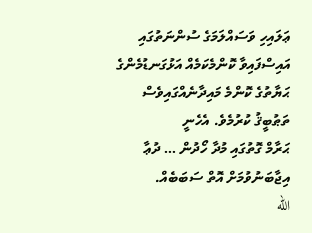ޢަލައިހި ވަސައްލަމަގެ ސުންނަތުގައި އައިސްފައިވާ ކޮންމެކަމެއް އަޅުގަނޑުމެންގެ ޙަޔާތުގެ ކޮންމެ މައިދާނެއްގައިވެސް ތަޠުބީޤު ކުރުމެވެ. އެހެނީ
ޙަރާމް ގޮތުގައި މުދާ ހޯދުން … ދުޢާ އިޖާބަނުވުމަށް އޮތް ސަބަބެއް.
الله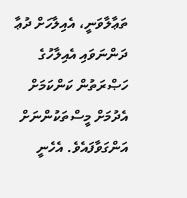ތަޢާލާވަނީ، އެއިލާހަށް ދުޢާ ދަންނަވައި އެއިލާހުގެ ހަޞްރަތުން ކަންކަމަށް އެދުމަށް މީސްތަކުންނަށް އަންގަވާފައެވެ. އެހެނީ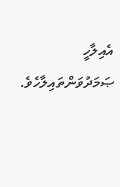އެއިލާހީ ޞަމަދުވަންތައިލާހެވެ.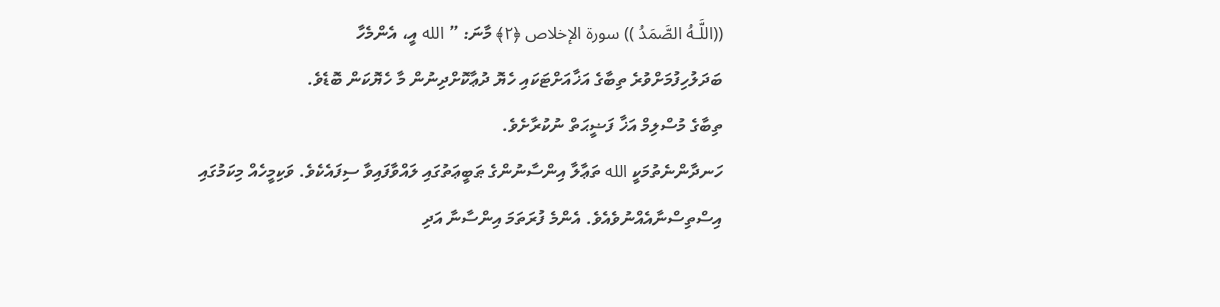((اللَّـهُ الصَّمَدُ )) سورة الإخلاص ﴿٢﴾ މާނަ: ” الله އީ، އެންމެހާ
ބަދަލުހިފުމަށްވުރެ ތިބާގެ އަޚާއަށްޓަކައި ހެޔޮ ދުޢާކޮށްދިނުން މާ ހެޔޮކަން ބޮޑެވެ.
ތިބާގެ މުސްލިމް އަޚާ ފަޟީޙަތް ނުކުރާށެވެ.
ހަނދާންނެތުމަކީ الله ތަޢާލާ އިންސާނުންގެ ޠަބީޢަތުގައި ލައްވާފައިވާ ސިފައެކެވެ. ވަކިމީހެއް މިކަމުގައި އިސްތިސްނާއެއްނުވެއެވެ. އެންމެ ފުރަތަމަ އިންސާނާ އަދި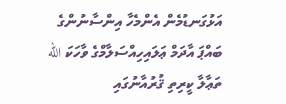އަޅުގަނޑުމެން އެންމެހާ އިންސާނުންގެ ބައްޕަ އާދަމް ޢަލައިހިއްސަލާމްގެ ވާހަކަ الله ތަޢާލާ ކީރިތި ޤުރުއާނުގައި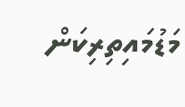މަޑުމައިތިރިކަން